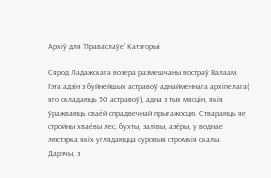Архіў для ‘Праваслаўе’ Катэгорыі

Cярод Ладажскага возера размешчаны востраў Валаам. Гэта адзін з буйнейшых астравоў аднайменнага архіпелага( яго складаюць 50 астравоў), адна з тых мясцін, якія ўражваюць сваёй спрадвечнай прыгажосцю. Ствараюць яе стройны хваёвы лес, бухты, залівы, азёры, у воднае люстэрка якіх углядаюцца суровыя стромкія скалы. Дарэчы, з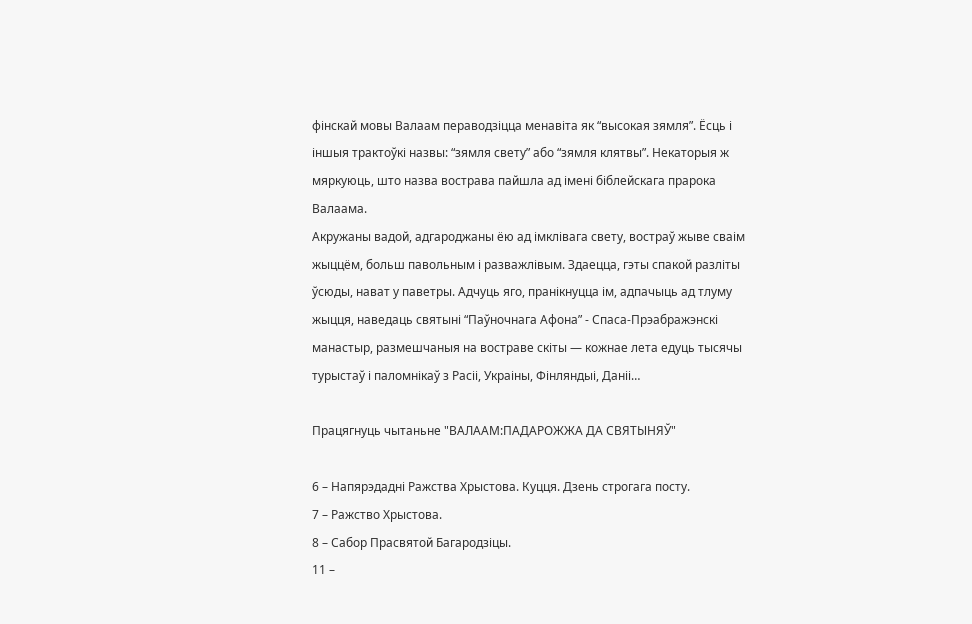фінскай мовы Валаам пераводзіцца менавіта як “высокая зямля”. Ёсць і іншыя трактоўкі назвы: “зямля свету” або “зямля клятвы”. Некаторыя ж мяркуюць, што назва вострава пайшла ад імені біблейскага прарока Валаама.
Акружаны вадой, адгароджаны ёю ад імклівага свету, востраў жыве сваім жыццём, больш павольным і разважлівым. Здаецца, гэты спакой разліты ўсюды, нават у паветры. Адчуць яго, пранікнуцца ім, адпачыць ад тлуму жыцця, наведаць святыні “Паўночнага Афона” - Спаса-Прэабражэнскі манастыр, размешчаныя на востраве скіты — кожнае лета едуць тысячы турыстаў і паломнікаў з Расіі, Украіны, Фінляндыі, Даніі…

Працягнуць чытаньне "ВАЛААМ:ПАДАРОЖЖА ДА СВЯТЫНЯЎ"

6 – Напярэдадні Ражства Хрыстова. Куцця. Дзень строгага посту.
7 – Ражство Хрыстова.
8 – Сабор Прасвятой Багародзіцы.
11 –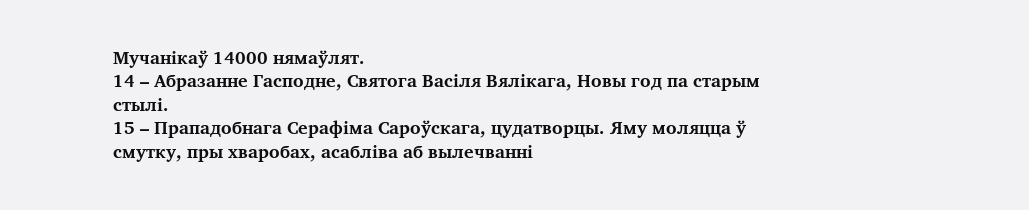Мучанікаў 14000 нямаўлят.
14 – Абразанне Гасподне, Святога Васіля Вялікага, Новы год па старым стылі.
15 – Прападобнага Серафіма Сароўскага, цудатворцы. Яму моляцца ў смутку, пры хваробах, асабліва аб вылечванні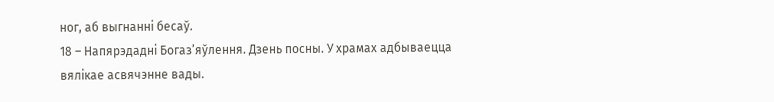ног, аб выгнанні бесаў.
18 – Напярэдадні Богаз’яўлення. Дзень посны. У храмах адбываецца вялікае асвячэнне вады.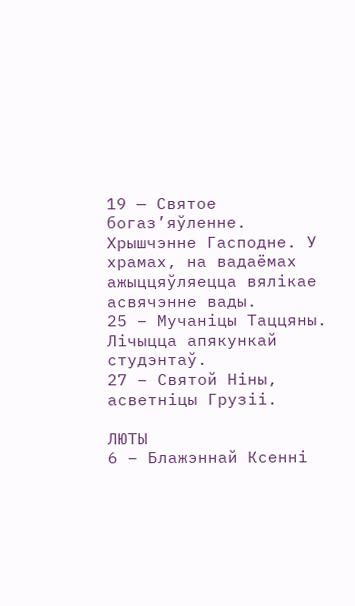19 — Святое богаз’яўленне. Хрышчэнне Гасподне. У храмах, на вадаёмах ажыццяўляецца вялікае асвячэнне вады.
25 – Мучаніцы Таццяны. Лічыцца апякункай студэнтаў.
27 – Святой Ніны, асветніцы Грузіі.

ЛЮТЫ
6 – Блажэннай Ксенні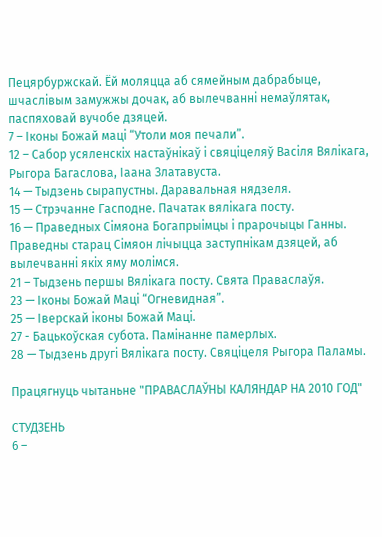Пецярбуржскай. Ёй моляцца аб сямейным дабрабыце, шчаслівым замужжы дочак, аб вылечванні немаўлятак, паспяховай вучобе дзяцей.
7 – Іконы Божай маці “Утоли моя печали”.
12 – Сабор усяленскіх настаўнікаў і свяціцеляў Васіля Вялікага, Рыгора Багаслова, Іаана Златавуста.
14 — Тыдзень сырапустны. Даравальная нядзеля.
15 — Стрэчанне Гасподне. Пачатак вялікага посту.
16 — Праведных Сімяона Богапрыімцы і прарочыцы Ганны. Праведны старац Сімяон лічыцца заступнікам дзяцей, аб вылечванні якіх яму молімся.
21 – Тыдзень першы Вялікага посту. Свята Праваслаўя.
23 — Іконы Божай Маці “Огневидная”.
25 — Іверскай іконы Божай Маці.
27 - Бацькоўская субота. Памінанне памерлых.
28 — Тыдзень другі Вялікага посту. Свяціцеля Рыгора Паламы.

Працягнуць чытаньне "ПРАВАСЛАЎНЫ КАЛЯНДАР НА 2010 ГОД"

СТУДЗЕНЬ
6 –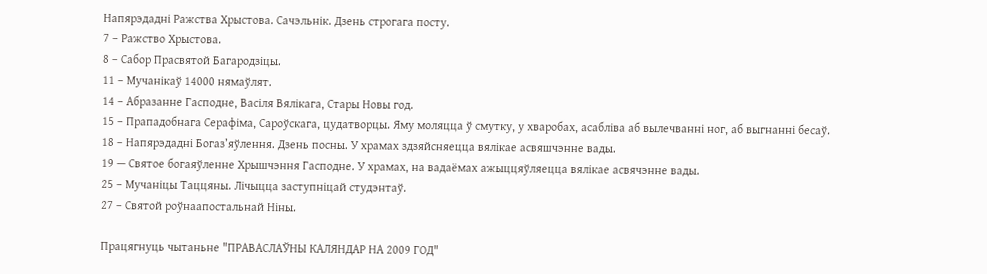Напярэдадні Ражства Хрыстова. Cачэльнік. Дзень строгага посту.
7 – Ражство Хрыстова.
8 – Сабор Прасвятой Багародзіцы.
11 – Мучанікаў 14000 нямаўлят.
14 – Абразанне Гасподне, Васіля Вялікага, Стары Новы год.
15 – Прападобнага Серафіма, Сароўскага, цудатворцы. Яму моляцца ў смутку, у хваробах, асабліва аб вылечванні ног, аб выгнанні бесаў.
18 – Напярэдадні Богаз’яўлення. Дзень посны. У храмах здзяйсняецца вялікае асвяшчэнне вады.
19 — Святое богаяўленне Хрышчэння Гасподне. У храмах, на вадаёмах ажыццяўляецца вялікае асвячэнне вады.
25 – Мучаніцы Таццяны. Лічыцца заступніцай студэнтаў.
27 – Святой роўнаапостальнай Ніны.

Працягнуць чытаньне "ПРАВАСЛАЎНЫ КАЛЯНДАР НА 2009 ГОД"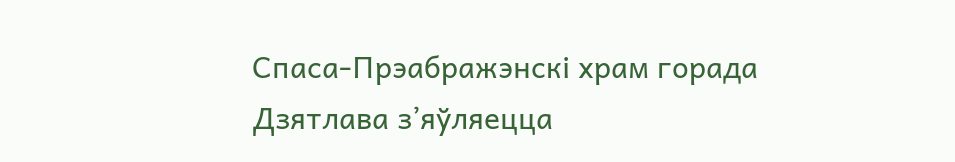Спаса-Прэабражэнскі храм горада Дзятлава з’яўляецца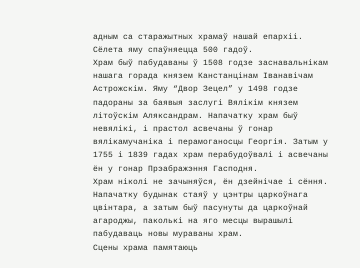адным са старажытных храмаў нашай епархіі. Сёлета яму спаўняецца 500 гадоў.
Храм быў пабудаваны ў 1508 годзе заснавальнікам нашага горада князем Канстанцінам Іванавічам Астрожскім. Яму “Двор Зецел” у 1498 годзе падораны за баявыя заслугі Вялікім князем літоўскім Аляксандрам. Напачатку храм быў невялікі, і прастол асвечаны ў гонар вялікамучаніка і перамоганосцы Георгія. Затым у 1755 і 1839 гадах храм перабудоўвалі і асвечаны ён у гонар Прэабражэння Гасподня.
Храм ніколі не зачыняўся, ён дзейнічае і сёння. Напачатку будынак стаяў у цэнтры царкоўнага цвінтара, а затым быў пасунуты да царкоўнай агароджы, паколькі на яго месцы вырашылі пабудаваць новы мураваны храм.
Сцены храма памятаюць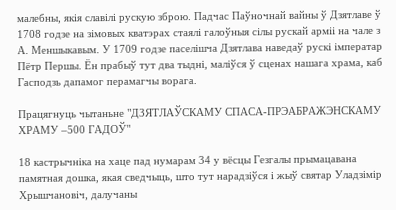малебны, якія славілі рускую зброю. Падчас Паўночнай вайны ў Дзятлаве ў 1708 годзе на зімовых кватэрах стаялі галоўныя сілы рускай арміі на чале з А. Меншыкавым. У 1709 годзе паселішча Дзятлава наведаў рускі імператар Пётр Першы. Ён прабыў тут два тыдні, маліўся ў сценах нашага храма, каб Гасподзь дапамог перамагчы ворага.

Працягнуць чытаньне "ДЗЯТЛАЎСКАМУ СПАСА-ПРЭАБРАЖЭНСКАМУ ХРАМУ –500 ГАДОЎ"

18 кастрычніка на хаце пад нумарам 34 у вёсцы Гезгалы прымацавана памятная дошка, якая сведчыць, што тут нарадзіўся і жыў святар Уладзімір Хрышчановіч, далучаны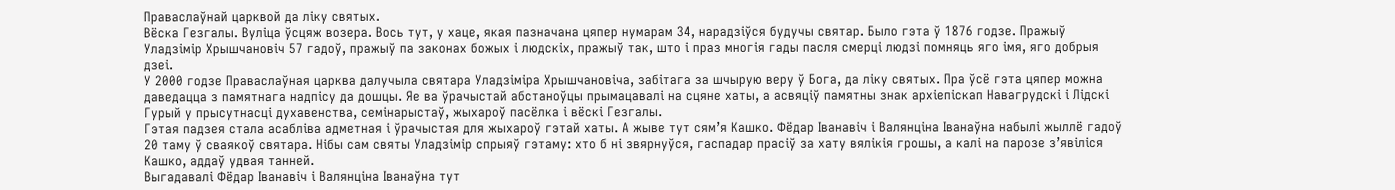Праваслаўнай царквой да ліку святых.
Вёска Гезгалы. Вуліца ўсцяж возера. Вось тут, у хаце, якая пазначана цяпер нумарам 34, нарадзіўся будучы святар. Было гэта ў 1876 годзе. Пражыў Уладзімір Хрышчановіч 57 гадоў, пражыў па законах божых і людскіх, пражыў так, што і праз многія гады пасля смерці людзі помняць яго імя, яго добрыя дзеі.
У 2000 годзе Праваслаўная царква далучыла святара Уладзіміра Хрышчановіча, забітага за шчырую веру ў Бога, да ліку святых. Пра ўсё гэта цяпер можна даведацца з памятнага надпісу да дошцы. Яе ва ўрачыстай абстаноўцы прымацавалі на сцяне хаты, а асвяціў памятны знак архіепіскап Навагрудскі і Лідскі Гурый у прысутнасці духавенства, семінарыстаў, жыхароў пасёлка і вёскі Гезгалы.
Гэтая падзея стала асабліва адметная і ўрачыстая для жыхароў гэтай хаты. А жыве тут сям’я Кашко. Фёдар Іванавіч і Валянціна Іванаўна набылі жыллё гадоў 20 таму ў сваякоў святара. Нібы сам святы Уладзімір спрыяў гэтаму: хто б ні звярнуўся, гаспадар прасіў за хату вялікія грошы, а калі на парозе з’явіліся Кашко, аддаў удвая танней.
Выгадавалі Фёдар Іванавіч і Валянціна Іванаўна тут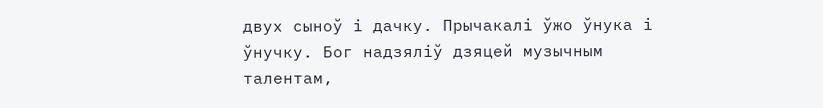двух сыноў і дачку. Прычакалі ўжо ўнука і ўнучку. Бог надзяліў дзяцей музычным талентам,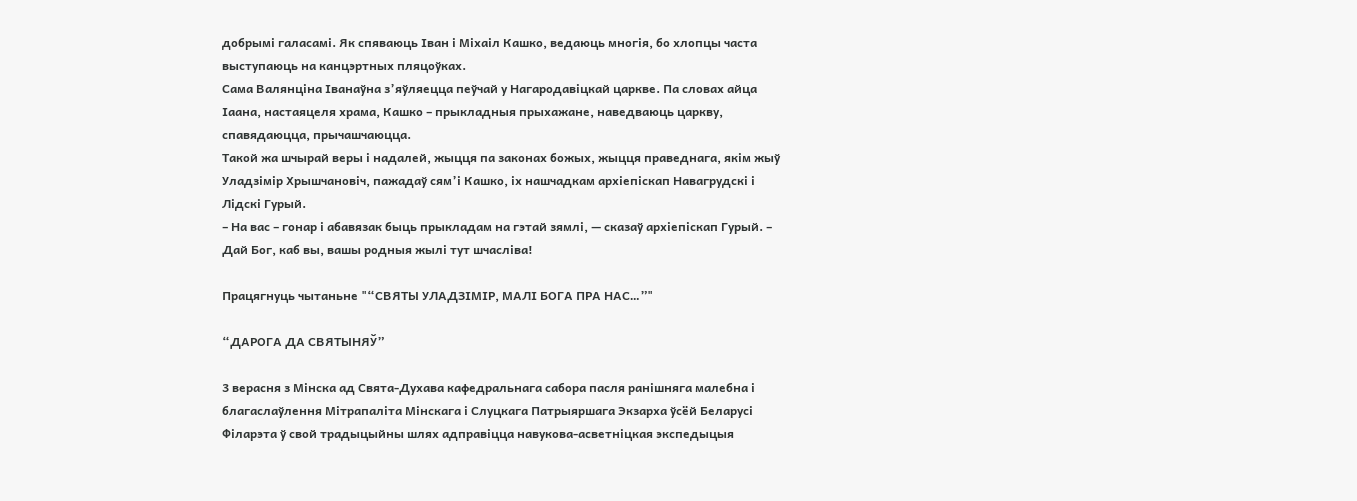добрымі галасамі. Як спяваюць Іван і Міхаіл Кашко, ведаюць многія, бо хлопцы часта выступаюць на канцэртных пляцоўках.
Сама Валянціна Іванаўна з’яўляецца пеўчай у Нагародавіцкай царкве. Па словах айца Іаана, настаяцеля храма, Кашко – прыкладныя прыхажане, наведваюць царкву, спавядаюцца, прычашчаюцца.
Такой жа шчырай веры і надалей, жыцця па законах божых, жыцця праведнага, якім жыў Уладзімір Хрышчановіч, пажадаў сям’і Кашко, іх нашчадкам архіепіскап Навагрудскі і Лідскі Гурый.
– На вас – гонар і абавязак быць прыкладам на гэтай зямлі, — сказаў архіепіскап Гурый. – Дай Бог, каб вы, вашы родныя жылі тут шчасліва!

Працягнуць чытаньне "“СВЯТЫ УЛАДЗІМІР, МАЛІ БОГА ПРА НАС…”"

“ДАРОГА ДА СВЯТЫНЯЎ”

3 верасня з Мінска ад Свята-Духава кафедральнага сабора пасля ранішняга малебна і благаслаўлення Мітрапаліта Мінскага і Слуцкага Патрыяршага Экзарха ўсёй Беларусі Філарэта ў свой традыцыйны шлях адправіцца навукова-асветніцкая экспедыцыя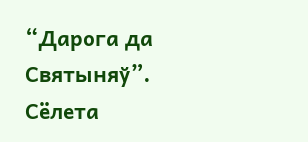“Дарога да Святыняў”.
Сёлета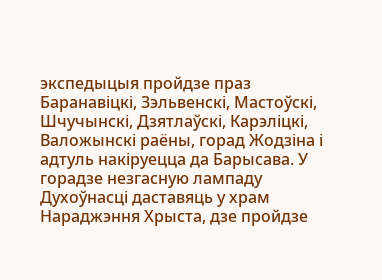экспедыцыя пройдзе праз Баранавіцкі, Зэльвенскі, Мастоўскі, Шчучынскі, Дзятлаўскі, Карэліцкі, Валожынскі раёны, горад Жодзіна і адтуль накіруецца да Барысава. У горадзе незгасную лампаду Духоўнасці даставяць у храм Нараджэння Хрыста, дзе пройдзе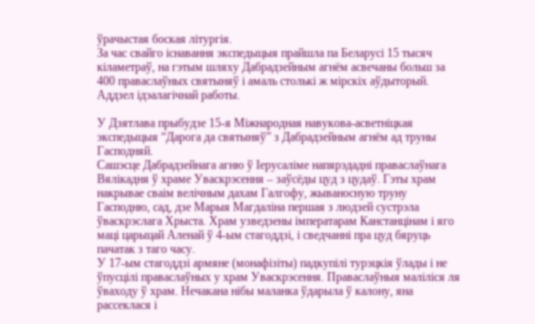ўрачыстая боская літургія.
За час свайго існавання экспедыцыя прайшла па Беларусі 15 тысяч кіламетраў, на гэтым шляху Дабрадзейным агнём асвечаны больш за 400 праваслаўных святыняў і амаль столькі ж мірскіх аўдыторый.
Аддзел ідэалагічнай работы.

У Дзятлава прыбудзе 15-я Міжнародная навукова-асветніцкая экспедыцыя “Дарога да святыняў” з Дабрадзейным агнём ад труны Гасподняй.
Сашэсце Дабрадзейнага агню ў Іерусаліме напярэдадні праваслаўнага Вялікадня ў храме Уваскрэсення – заўсёды цуд з цудаў. Гэты храм накрывае сваім велічным дахам Галгофу, жываносную труну Гасподню, сад, дзе Марыя Магдаліна першая з людзей сустрэла ўваскрэслага Хрыста. Храм узведзены імператарам Канстанцінам і яго маці царыцай Аленай ў 4-ым стагоддзі, і сведчанні пра цуд бяруць пачатак з таго часу.
У 17-ым стагоддзі армяне (монафізіты) падкупілі турэцкія ўлады і не ўпусцілі праваслаўных у храм Уваскрэсення. Праваслаўныя маліліся ля ўваходу ў храм. Нечакана нібы маланка ўдарыла ў калону, яна рассеклася і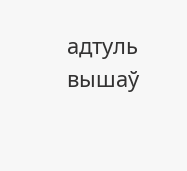адтуль вышаў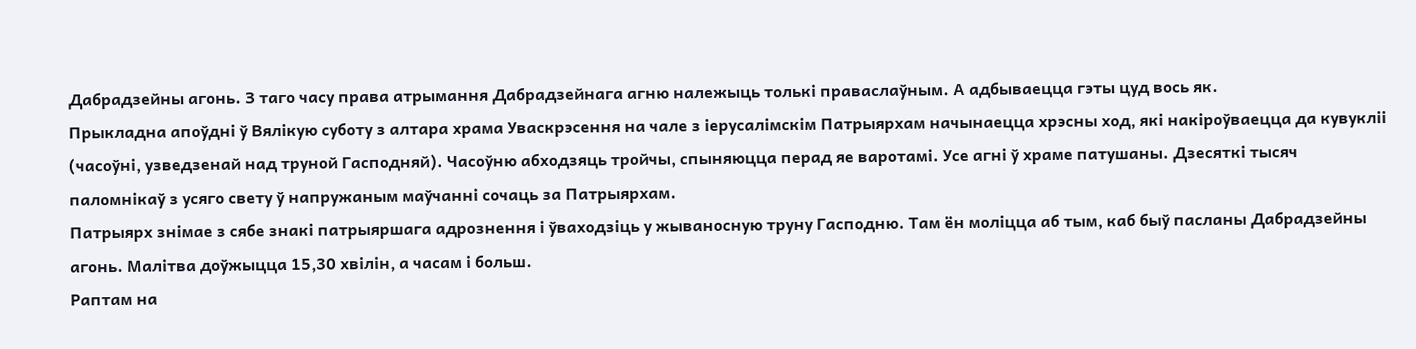Дабрадзейны агонь. З таго часу права атрымання Дабрадзейнага агню належыць толькі праваслаўным. А адбываецца гэты цуд вось як.
Прыкладна апоўдні ў Вялікую суботу з алтара храма Уваскрэсення на чале з іерусалімскім Патрыярхам начынаецца хрэсны ход, які накіроўваецца да кувукліі (часоўні, узведзенай над труной Гасподняй). Часоўню абходзяць тройчы, спыняюцца перад яе варотамі. Усе агні ў храме патушаны. Дзесяткі тысяч паломнікаў з усяго свету ў напружаным маўчанні сочаць за Патрыярхам.
Патрыярх знімае з сябе знакі патрыяршага адрознення і ўваходзіць у жываносную труну Гасподню. Там ён моліцца аб тым, каб быў пасланы Дабрадзейны агонь. Малітва доўжыцца 15,30 хвілін, а часам і больш.
Раптам на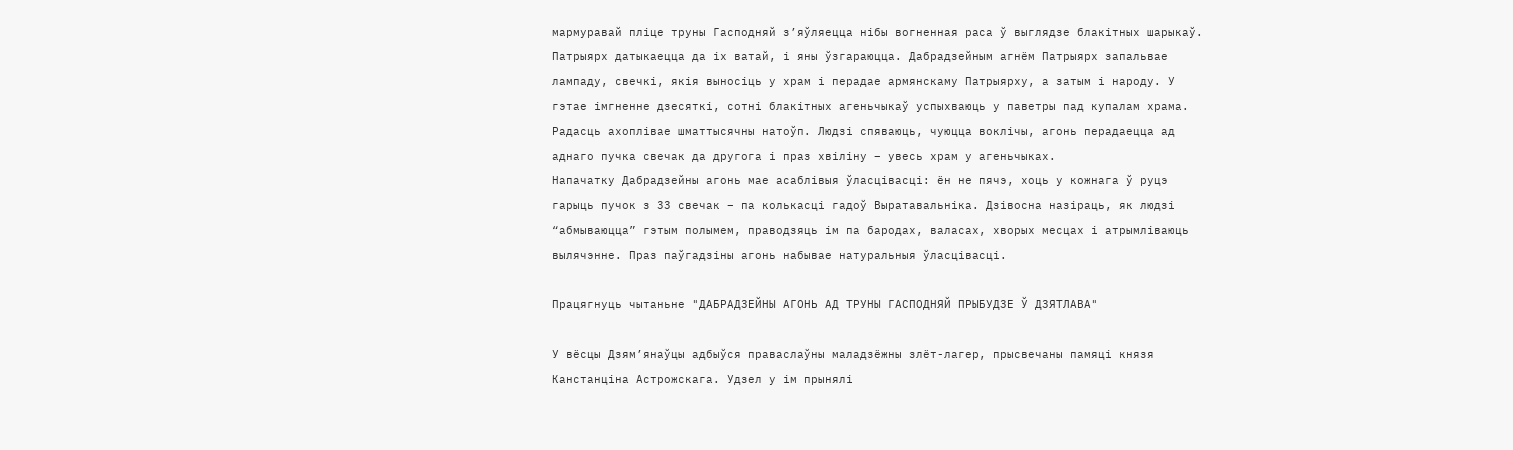мармуравай пліце труны Гасподняй з’яўляецца нібы вогненная раса ў выглядзе блакітных шарыкаў. Патрыярх датыкаецца да іх ватай, і яны ўзгараюцца. Дабрадзейным агнём Патрыярх запальвае лампаду, свечкі, якія выносіць у храм і перадае армянскаму Патрыярху, а затым і народу. У гэтае імгненне дзесяткі, сотні блакітных агеньчыкаў успыхваюць у паветры пад купалам храма. Радасць ахоплівае шматтысячны натоўп. Людзі спяваюць, чуюцца воклічы, агонь перадаецца ад аднаго пучка свечак да другога і праз хвіліну – увесь храм у агеньчыках.
Напачатку Дабрадзейны агонь мае асаблівыя ўласцівасці: ён не пячэ, хоць у кожнага ў руцэ гарыць пучок з 33 свечак – па колькасці гадоў Выратавальніка. Дзівосна назіраць, як людзі “абмываюцца” гэтым полымем, праводзяць ім па бародах, валасах, хворых месцах і атрымліваюць вылячэнне. Праз паўгадзіны агонь набывае натуральныя ўласцівасці.

Працягнуць чытаньне "ДАБРАДЗЕЙНЫ АГОНЬ АД ТРУНЫ ГАСПОДНЯЙ ПРЫБУДЗЕ Ў ДЗЯТЛАВА"

У вёсцы Дзям’янаўцы адбыўся праваслаўны маладзёжны злёт-лагер, прысвечаны памяці князя Канстанціна Астрожскага. Удзел у ім прынялі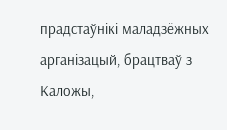прадстаўнікі маладзёжных арганізацый, брацтваў з Каложы,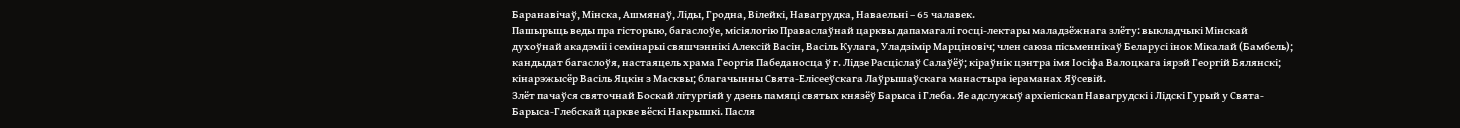Баранавічаў, Мінска, Ашмянаў, Ліды, Гродна, Вілейкі, Навагрудка, Наваельні – 65 чалавек.
Пашырыць веды пра гісторыю, багаслоўе, місіялогію Праваслаўнай царквы дапамагалі госці-лектары маладзёжнага злёту: выкладчыкі Мінскай духоўнай акадэміі і семінарыі свяшчэннікі Алексій Васін, Васіль Кулага, Уладзімір Марціновіч; член саюза пісьменнікаў Беларусі інок Мікалай (Бамбель); кандыдат багаслоўя, настаяцель храма Георгія Пабеданосца ў г. Лідзе Расціслаў Салаўёў; кіраўнік цэнтра імя Іосіфа Валоцкага іярэй Георгій Бялянскі; кінарэжысёр Васіль Яцкін з Масквы; благачынны Свята-Елісееўскага Лаўрышаўскага манастыра іераманах Яўсевій.
Злёт пачаўся святочнай Боскай літургіяй у дзень памяці святых князёў Барыса і Глеба. Яе адслужыў архіепіскап Навагрудскі і Лідскі Гурый у Свята-Барыса-Глебскай царкве вёскі Накрышкі. Пасля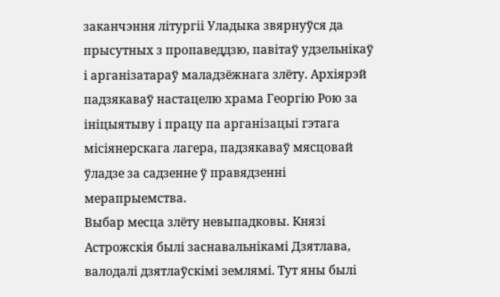заканчэння літургіі Уладыка звярнуўся да прысутных з пропаведдзю, павітаў удзельнікаў і арганізатараў маладзёжнага злёту. Архіярэй падзякаваў настацелю храма Георгію Рою за ініцыятыву і працу па арганізацыі гэтага місіянерскага лагера, падзякаваў мясцовай ўладзе за садзенне ў правядзенні мерапрыемства.
Выбар месца злёту невыпадковы. Князі Астрожскія былі заснавальнікамі Дзятлава, валодалі дзятлаўскімі землямі. Тут яны былі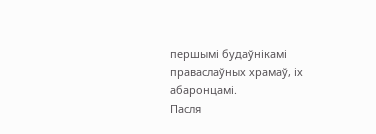першымі будаўнікамі праваслаўных храмаў, іх абаронцамі.
Пасля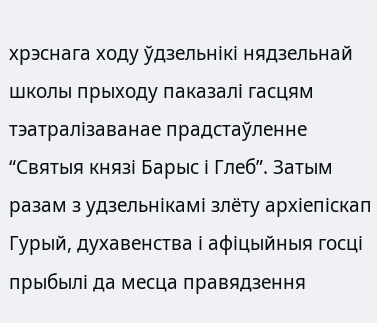хрэснага ходу ўдзельнікі нядзельнай школы прыходу паказалі гасцям тэатралізаванае прадстаўленне “Святыя князі Барыс і Глеб”. Затым разам з удзельнікамі злёту архіепіскап Гурый, духавенства і афіцыйныя госці прыбылі да месца правядзення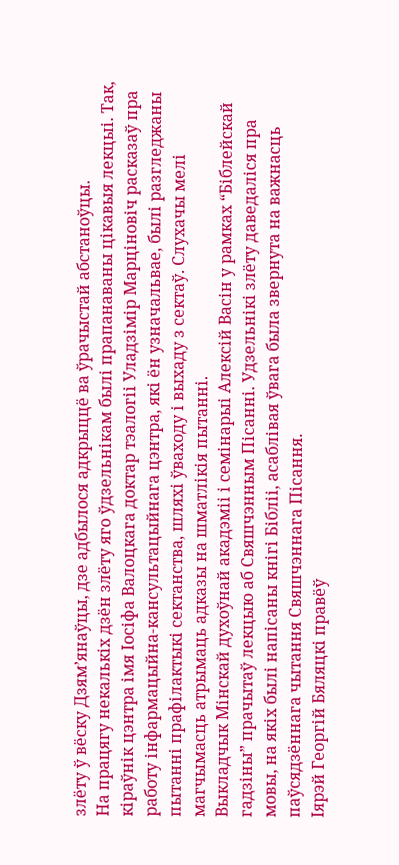злёту ў вёску Дзям’янаўцы, дзе адбылося адкрыццё ва ўрачыстай абстаноўцы.
На працягу некалькіх дзён злёту яго ўдзельнікам былі прапанаваны цікавыя лекцыі. Так, кіраўнік цэнтра імя Іосіфа Валоцкага доктар тэалогіі Уладзімір Марціновіч расказаў пра работу інфармацыйна-кансультацыйнага цэнтра, які ён узначальвае, былі разгледжаны пытанні прафілактыкі сектанства, шляхі ўваходу і выхаду з сектаў. Слухачы мелі магчымасць атрымаць адказы на шматлікія пытанні.
Выкладчык Мінскай духоўнай акадэміі і семінарыі Алексій Васін у рамках “Біблейскай гадзіны” прачытаў лекцыю аб Свяшчэнным Пісанні. Удзельнікі злёту даведаліся пра мовы, на якіх былі напісаны кнігі Бібліі, асаблівая ўвага была звернута на важнасць паўсядзённага чытання Свяшчэннага Пісання.
Іярэй Георгій Бяляцкі правёў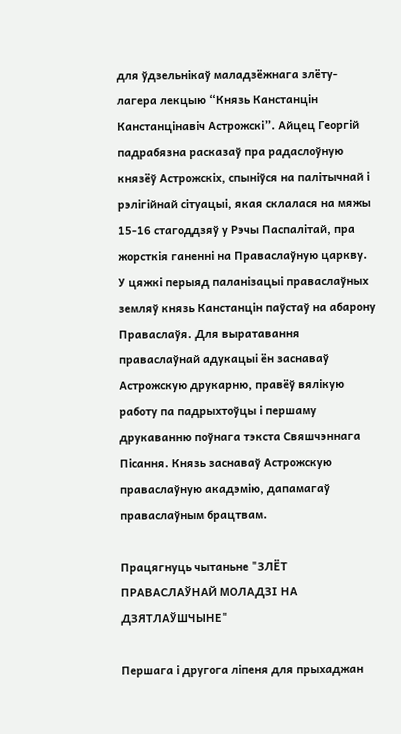для ўдзельнікаў маладзёжнага злёту-лагера лекцыю “Князь Канстанцін Канстанцінавіч Астрожскі”. Айцец Георгій падрабязна расказаў пра радаслоўную князёў Астрожскіх, спыніўся на палітычнай і рэлігійнай сітуацыі, якая склалася на мяжы 15-16 стагоддзяў у Рэчы Паспалітай, пра жорсткія ганенні на Праваслаўную царкву. У цяжкі перыяд паланізацыі праваслаўных земляў князь Канстанцін паўстаў на абарону Праваслаўя. Для выратавання праваслаўнай адукацыі ён заснаваў Астрожскую друкарню, правёў вялікую работу па падрыхтоўцы і першаму друкаванню поўнага тэкста Свяшчэннага Пісання. Князь заснаваў Астрожскую праваслаўную акадэмію, дапамагаў праваслаўным брацтвам.

Працягнуць чытаньне "ЗЛЁТ ПРАВАСЛАЎНАЙ МОЛАДЗІ НА ДЗЯТЛАЎШЧЫНЕ"

Першага і другога ліпеня для прыхаджан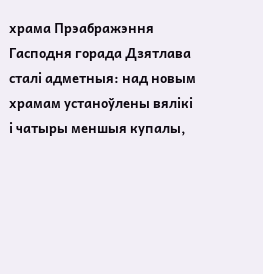храма Прэабражэння Гасподня горада Дзятлава сталі адметныя: над новым храмам устаноўлены вялікі і чатыры меншыя купалы,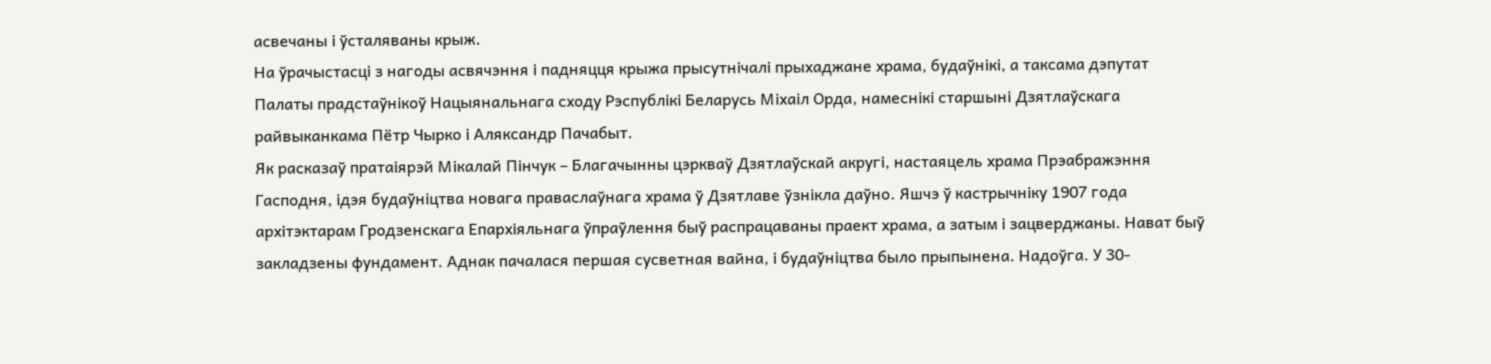асвечаны і ўсталяваны крыж.
На ўрачыстасці з нагоды асвячэння і падняцця крыжа прысутнічалі прыхаджане храма, будаўнікі, а таксама дэпутат Палаты прадстаўнікоў Нацыянальнага сходу Рэспублікі Беларусь Міхаіл Орда, намеснікі старшыні Дзятлаўскага райвыканкама Пётр Чырко і Аляксандр Пачабыт.
Як расказаў пратаіярэй Мікалай Пінчук – Благачынны цэркваў Дзятлаўскай акругі, настаяцель храма Прэабражэння Гасподня, ідэя будаўніцтва новага праваслаўнага храма ў Дзятлаве ўзнікла даўно. Яшчэ ў кастрычніку 1907 года архітэктарам Гродзенскага Епархіяльнага ўпраўлення быў распрацаваны праект храма, а затым і зацверджаны. Нават быў закладзены фундамент. Аднак пачалася першая сусветная вайна, і будаўніцтва было прыпынена. Надоўга. У 30-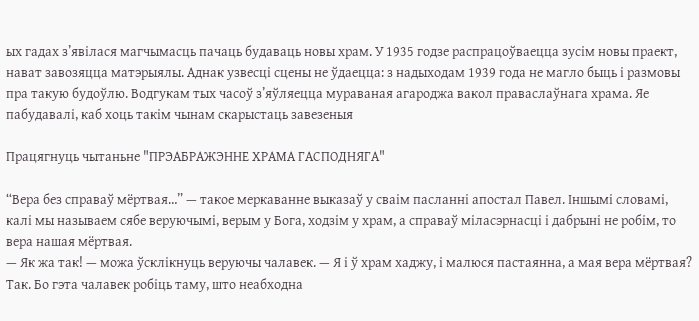ых гадах з’явілася магчымасць пачаць будаваць новы храм. У 1935 годзе распрацоўваецца зусім новы праект, нават завозяцца матэрыялы. Аднак узвесці сцены не ўдаецца: з надыходам 1939 года не магло быць і размовы пра такую будоўлю. Водгукам тых часоў з’яўляецца мураваная агароджа вакол праваслаўнага храма. Яе пабудавалі, каб хоць такім чынам скарыстаць завезеныя

Працягнуць чытаньне "ПРЭАБРАЖЭННЕ ХРАМА ГАСПОДНЯГА"

“Вера без справаў мёртвая…” — такое меркаванне выказаў у сваім пасланні апостал Павел. Іншымі словамі, калі мы называем сябе веруючымі, верым у Бога, ходзім у храм, а справаў міласэрнасці і дабрыні не робім, то вера нашая мёртвая.
— Як жа так! — можа ўсклікнуць веруючы чалавек. — Я і ў храм хаджу, і малюся пастаянна, а мая вера мёртвая?
Так. Бо гэта чалавек робіць таму, што неабходна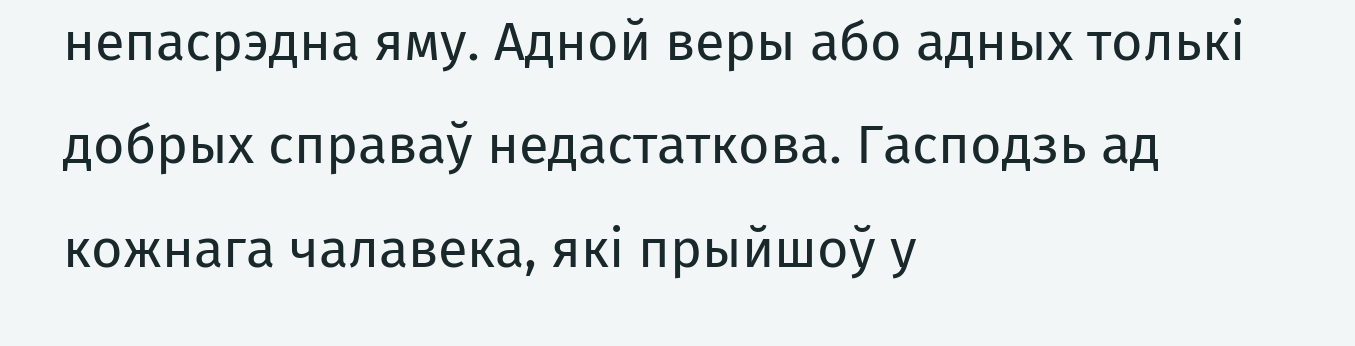непасрэдна яму. Адной веры або адных толькі добрых справаў недастаткова. Гасподзь ад кожнага чалавека, які прыйшоў у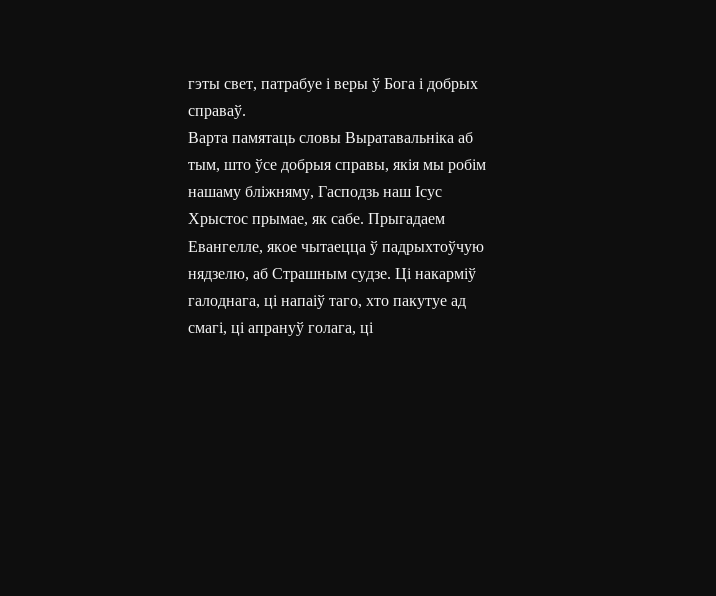гэты свет, патрабуе і веры ў Бога і добрых справаў.
Варта памятаць словы Выратавальніка аб тым, што ўсе добрыя справы, якія мы робім нашаму бліжняму, Гасподзь наш Ісус Хрыстос прымае, як сабе. Прыгадаем Евангелле, якое чытаецца ў падрыхтоўчую нядзелю, аб Страшным судзе. Ці накарміў галоднага, ці напаіў таго, хто пакутуе ад смагі, ці апрануў голага, ці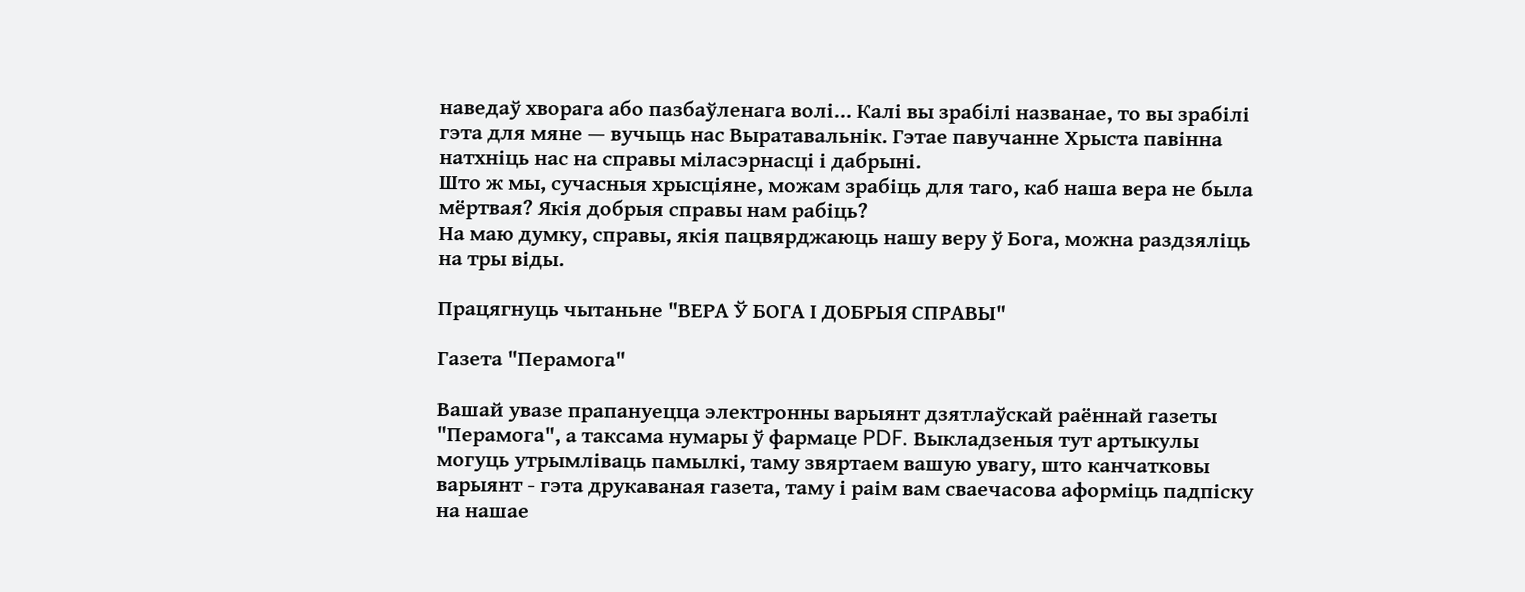наведаў хворага або пазбаўленага волі… Калі вы зрабілі названае, то вы зрабілі гэта для мяне — вучыць нас Выратавальнік. Гэтае павучанне Хрыста павінна натхніць нас на справы міласэрнасці і дабрыні.
Што ж мы, сучасныя хрысціяне, можам зрабіць для таго, каб наша вера не была мёртвая? Якія добрыя справы нам рабіць?
На маю думку, справы, якія пацвярджаюць нашу веру ў Бога, можна раздзяліць на тры віды.

Працягнуць чытаньне "ВЕРА Ў БОГА І ДОБРЫЯ СПРАВЫ"

Газета "Перамога"

Вашай увазе прапануецца электронны варыянт дзятлаўскай раённай газеты "Перамога", а таксама нумары ў фармаце PDF. Выкладзеныя тут артыкулы могуць утрымліваць памылкі, таму звяртаем вашую увагу, што канчатковы варыянт - гэта друкаваная газета, таму і раім вам сваечасова аформіць падпіску на нашае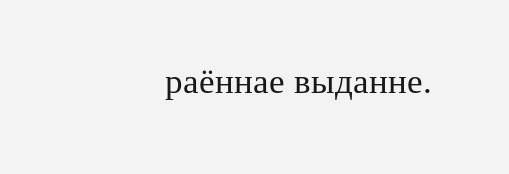раённае выданне.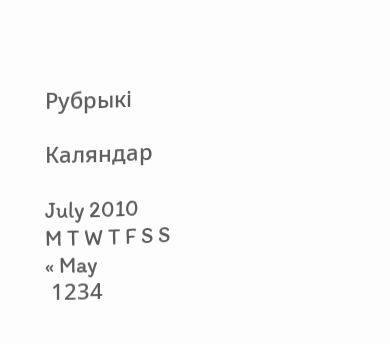Рубрыкі

Каляндар

July 2010
M T W T F S S
« May
 1234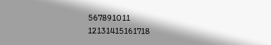567891011
12131415161718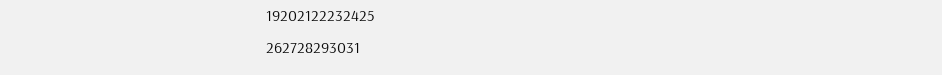19202122232425
262728293031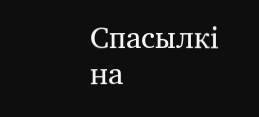Спасылкі на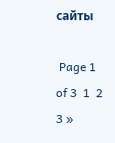сайты

 Page 1 of 3  1  2  3 »